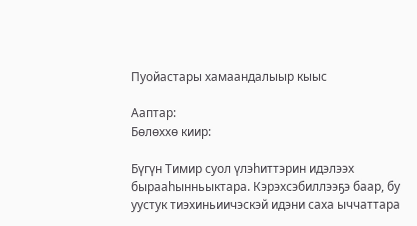Пуойастары хамаандалыыр кыыс

Ааптар:
Бөлөххө киир:

Бүгүн Тимир суол үлэһиттэрин идэлээх бырааһынньыктара. Кэрэхсэбиллээҕэ баар, бу уустук тиэхиньиичэскэй идэни саха ыччаттара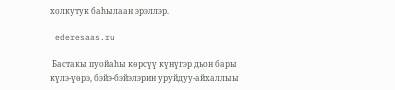холкутук баһылаан эрэллэр.

 ederesaas.ru

 Бастакы пуойаһы көрсүү күнүгэр дьон бары күлэ-үөрэ, бэйэ-бэйэлэрин уруйдуу-айхаллыы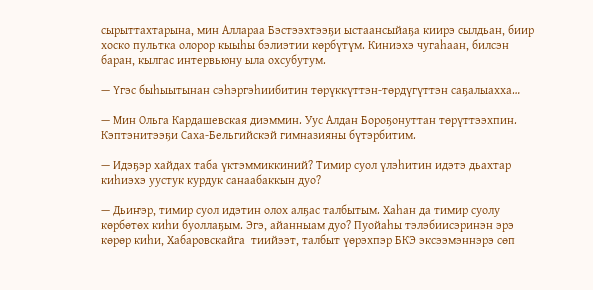сырыттахтарына, мин Аллараа Бэстээхтээҕи ыстаансыйаҕа киирэ сылдьан, биир хоско пультка олорор кыыһы бэлиэтии көрбүтүм. Киниэхэ чугаһаан, билсэн баран, кылгас интервьюну ыла охсубутум.

— Үгэс быһыытынан сэһэргэһиибитин төрүккүттэн-төрдүгүттэн саҕалыахха…

— Мин Ольга Кардашевская диэммин. Уус Алдан Бороҕонуттан төрүттээхпин. Кэптэнитээҕи Саха-Бельгийскэй гимназияны бүтэрбитим.

— Идэҕэр хайдах таба үктэммиккиний? Тимир суол үлэһитин идэтэ дьахтар киһиэхэ уустук курдук санаабаккын дуо?

— Дьиҥэр, тимир суол идэтин олох алҕас талбытым. Хаһан да тимир суолу көрбөтөх киһи буоллаҕым. Эгэ, айанныам дуо? Пуойаһы тэлэбиисэринэн эрэ көрөр киһи, Хабаровскайга  тиийээт, талбыт үөрэхпэр БКЭ эксээмэннэрэ сөп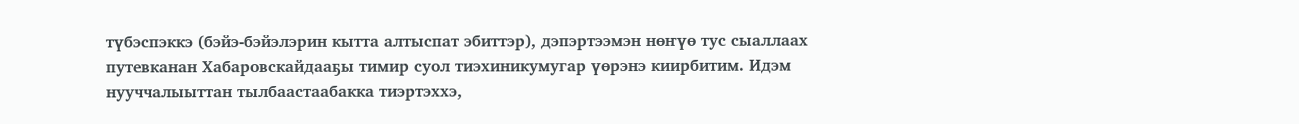түбэспэккэ (бэйэ-бэйэлэрин кытта алтыспат эбиттэр), дэпэртээмэн нөҥүө тус сыаллаах путевканан Хабаровскайдааҕы тимир суол тиэхиникумугар үөрэнэ киирбитим. Идэм нууччалыыттан тылбаастаабакка тиэртэххэ,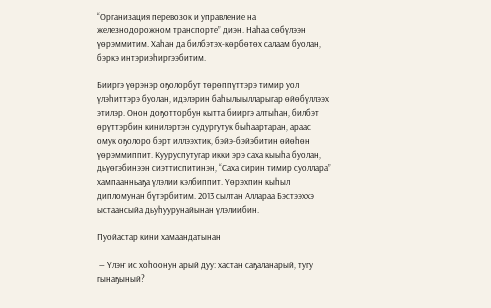“Организация перевозок и управление на железнодорожном транспорте” диэн. Наһаа сөбүлээн үөрэммитим. Хаһан да билбэтэх-көрбөтөх салаам буолан, бэркэ интэриэһиргээбитим.

Бииргэ үөрэнэр оҕолорбут төрөппүттэрэ тимир уол үлэһиттэрэ буолан, идэлэрин баһылыылларыгар өйөбүллээх этилэр. Онон доҕотторбун кытта бииргэ алтыһан, билбэт өрүттэрбин кинилэртэн судургутук быһаартаран, араас омук оҕолоро бэрт иллээхтик, бэйэ-бэйэбитин өйөһөн үөрэммиппит. Кууруспутугар икки эрэ саха кыыһа буолан, дьүөгэбинээн сиэттиспитинэн, “Саха сирин тимир суоллара” хампаанньаҕа үлэлии кэлбиппит. Үөрэхпин кыһыл дипломунан бүтэрбитим. 2013 сылтан Аллараа Бэстээххэ ыстаансыйа дьуһуурунайынан үлэлиибин.

Пуойастар кини хамаандатынан

 — Үлэҥ ис хоһоонун арый дуу: хастан саҕаланарый, тугу гынаҕыный?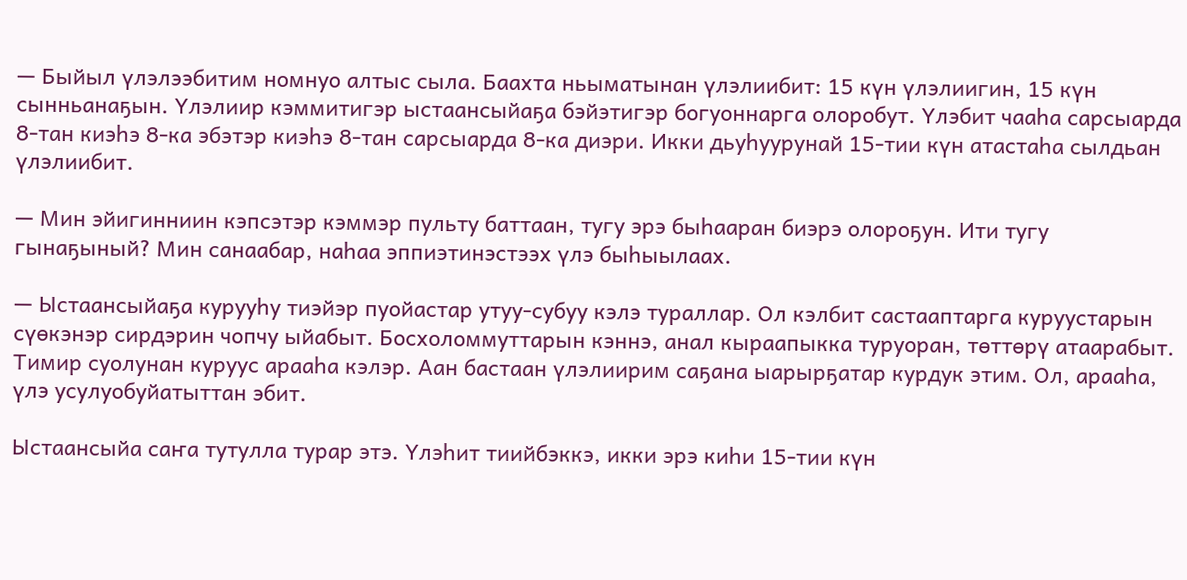— Быйыл үлэлээбитим номнуо алтыс сыла. Баахта ньыматынан үлэлиибит: 15 күн үлэлиигин, 15 күн сынньанаҕын. Үлэлиир кэммитигэр ыстаансыйаҕа бэйэтигэр богуоннарга олоробут. Үлэбит чааһа сарсыарда 8-тан киэһэ 8-ка эбэтэр киэһэ 8-тан сарсыарда 8-ка диэри. Икки дьуһуурунай 15-тии күн атастаһа сылдьан үлэлиибит.

— Мин эйигинниин кэпсэтэр кэммэр пульту баттаан, тугу эрэ быһааран биэрэ олороҕун. Ити тугу гынаҕыный? Мин санаабар, наһаа эппиэтинэстээх үлэ быһыылаах.

— Ыстаансыйаҕа курууһу тиэйэр пуойастар утуу-субуу кэлэ тураллар. Ол кэлбит састааптарга куруустарын сүөкэнэр сирдэрин чопчу ыйабыт. Босхоломмуттарын кэннэ, анал кыраапыкка туруоран, төттөрү атаарабыт. Тимир суолунан куруус арааһа кэлэр. Аан бастаан үлэлиирим саҕана ыарырҕатар курдук этим. Ол, арааһа, үлэ усулуобуйатыттан эбит.

Ыстаансыйа саҥа тутулла турар этэ. Үлэһит тиийбэккэ, икки эрэ киһи 15-тии күн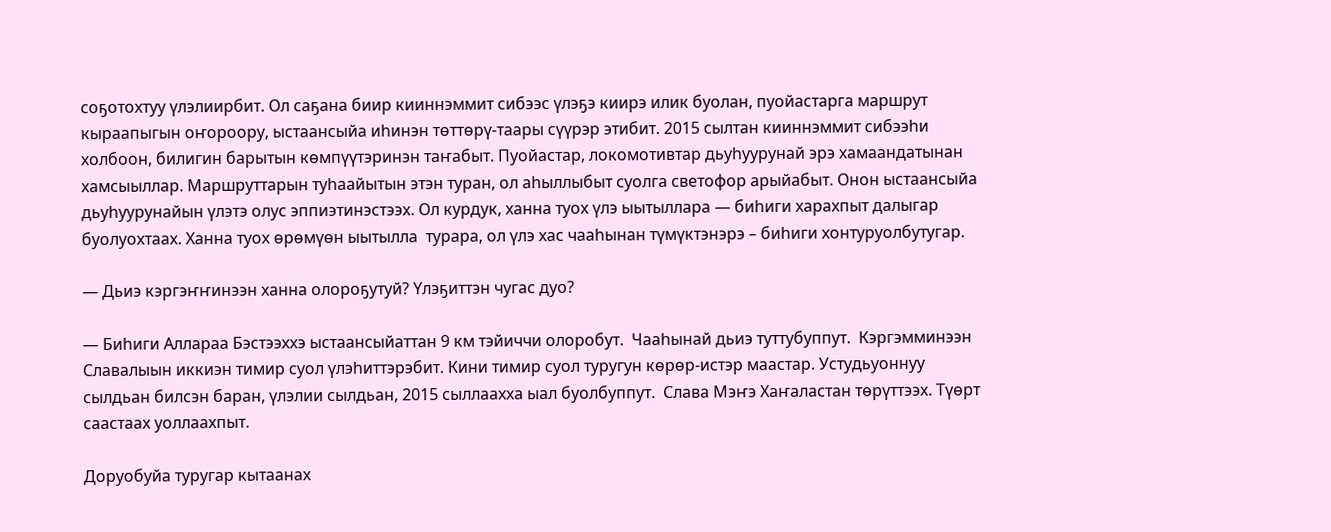соҕотохтуу үлэлиирбит. Ол саҕана биир кииннэммит сибээс үлэҕэ киирэ илик буолан, пуойастарга маршрут кыраапыгын оҥороору, ыстаансыйа иһинэн төттөрү-таары сүүрэр этибит. 2015 сылтан кииннэммит сибээһи холбоон, билигин барытын көмпүүтэринэн таҥабыт. Пуойастар, локомотивтар дьуһуурунай эрэ хамаандатынан хамсыыллар. Маршруттарын туһаайытын этэн туран, ол аһыллыбыт суолга светофор арыйабыт. Онон ыстаансыйа дьуһуурунайын үлэтэ олус эппиэтинэстээх. Ол курдук, ханна туох үлэ ыытыллара — биһиги харахпыт далыгар буолуохтаах. Ханна туох өрөмүөн ыытылла  турара, ол үлэ хас чааһынан түмүктэнэрэ – биһиги хонтуруолбутугар.

— Дьиэ кэргэҥҥинээн ханна олороҕутуй? Үлэҕиттэн чугас дуо?

— Биһиги Аллараа Бэстээххэ ыстаансыйаттан 9 км тэйиччи олоробут.  Чааһынай дьиэ туттубуппут.  Кэргэмминээн Славалыын иккиэн тимир суол үлэһиттэрэбит. Кини тимир суол туругун көрөр-истэр маастар. Устудьуоннуу сылдьан билсэн баран, үлэлии сылдьан, 2015 сыллаахха ыал буолбуппут.  Слава Мэҥэ Хаҥаластан төрүттээх. Түөрт саастаах уоллаахпыт.

Доруобуйа туругар кытаанах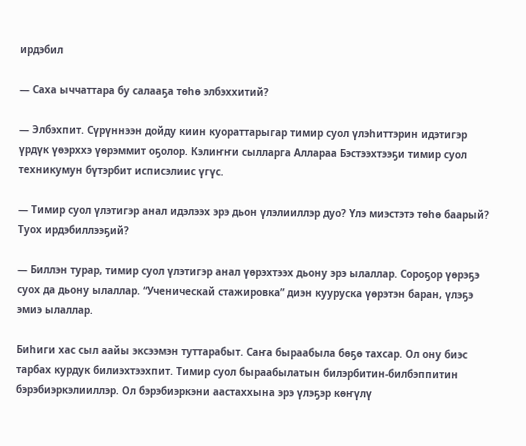ирдэбил

— Саха ыччаттара бу салааҕа төһө элбэххитий?

— Элбэхпит. Сүрүннээн дойду киин куораттарыгар тимир суол үлэһиттэрин идэтигэр үрдүк үөэрххэ үөрэммит оҕолор. Кэлиҥҥи сылларга Аллараа Бэстээхтээҕи тимир суол техникумун бүтэрбит исписэлиис үгүс.

— Тимир суол үлэтигэр анал идэлээх эрэ дьон үлэлииллэр дуо? Үлэ миэстэтэ төһө баарый? Туох ирдэбиллээҕий?

— Биллэн турар, тимир суол үлэтигэр анал үөрэхтээх дьону эрэ ылаллар. Сороҕор үөрэҕэ суох да дьону ылаллар. “Ученическай стажировка” диэн кууруска үөрэтэн баран, үлэҕэ эмиэ ылаллар.

Биһиги хас сыл аайы эксээмэн туттарабыт. Саҥа быраабыла бөҕө тахсар. Ол ону биэс тарбах курдук билиэхтээхпит. Тимир суол быраабылатын билэрбитин-билбэппитин бэрэбиэркэлииллэр. Ол бэрэбиэркэни аастаххына эрэ үлэҕэр көҥүлү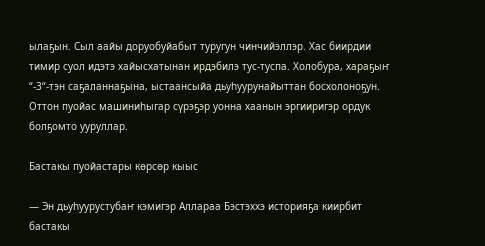ылаҕын. Сыл аайы доруобуйабыт туругун чинчийэллэр. Хас биирдии тимир суол идэтэ хайысхатынан ирдэбилэ тус-туспа. Холобура, хараҕыҥ “-3“-тэн саҕаланнаҕына, ыстаансыйа дьуһуурунайыттан босхолоноҕун. Оттон пуойас машиниһыгар сүрэҕэр уонна хаанын эргииригэр ордук болҕомто ууруллар.

Бастакы пуойастары көрсөр кыыс

— Эн дьуһуурустубаҥ кэмигэр Аллараа Бэстэххэ историяҕа киирбит бастакы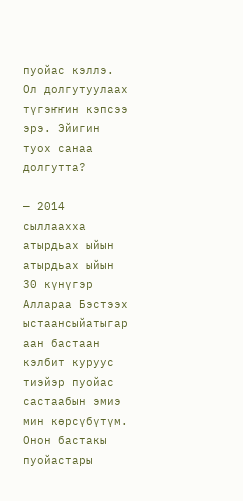пуойас кэллэ.  Ол долгутуулаах түгэҥҥин кэпсээ эрэ. Эйигин туох санаа долгутта?

— 2014 сыллаахха атырдьах ыйын атырдьах ыйын 30 күнүгэр Аллараа Бэстээх ыстаансыйатыгар аан бастаан кэлбит куруус тиэйэр пуойас састаабын эмиэ мин көрсүбүтүм. Онон бастакы пуойастары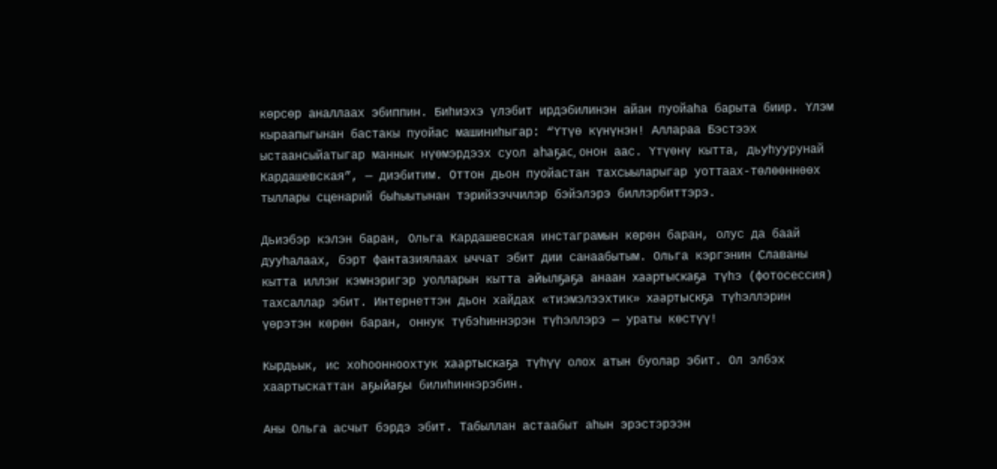көрсөр аналлаах эбиппин. Биһиэхэ үлэбит ирдэбилинэн айан пуойаһа барыта биир. Үлэм кыраапыгынан бастакы пуойас машиниһыгар: “Үтүө күнүнэн! Аллараа Бэстээх ыстаансыйатыгар маннык нүөмэрдээх суол аһаҕас, онон аас. Үтүөнү кытта, дьуһуурунай Кардашевская”, — диэбитим. Оттон дьон пуойастан тахсыыларыгар уоттаах-төлөөннөөх тыллары сценарий быһыытынан тэрийээччилэр бэйэлэрэ биллэрбиттэрэ.

Дьиэбэр кэлэн баран, Ольга Кардашевская инстаграмын көрөн баран, олус да баай дууһалаах, бэрт фантазиялаах ыччат эбит дии санаабытым. Ольга кэргэнин Славаны кытта иллэҥ кэмнэригэр уолларын кытта айылҕаҕа анаан хаартыскаҕа түһэ (фотосессия) тахсаллар эбит. Интернеттэн дьон хайдах «тиэмэлээхтик» хаартыскҕа түһэллэрин үөрэтэн көрөн баран, оннук түбэһиннэрэн түһэллэрэ — ураты көстүү!

Кырдьык, ис хоһоонноохтук хаартыскаҕа түһүү олох атын буолар эбит. Ол элбэх хаартыскаттан аҕыйаҕы билиһиннэрэбин.

Аны Ольга асчыт бэрдэ эбит. Табыллан астаабыт аһын эрэстэрээн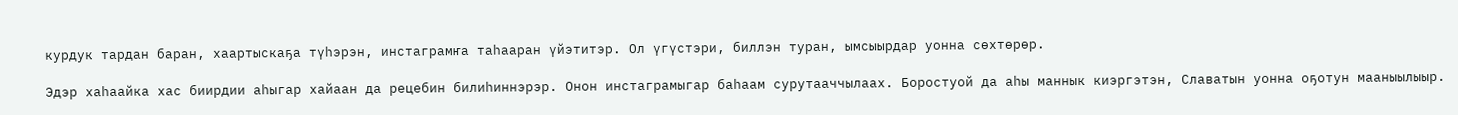курдук тардан баран, хаартыскаҕа түһэрэн, инстаграмҥа таһааран үйэтитэр. Ол үгүстэри, биллэн туран, ымсыырдар уонна сөхтөрөр.

Эдэр хаһаайка хас биирдии аһыгар хайаан да рецебин билиһиннэрэр. Онон инстаграмыгар баһаам сурутааччылаах. Боростуой да аһы маннык киэргэтэн, Славатын уонна оҕотун мааныылыыр.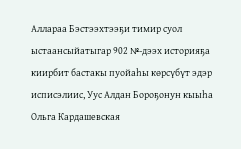Аллараа Бэстээхтээҕи тимир суол ыстаансыйатыгар 902 №-дээх историяҕа киирбит бастакы пуойаһы көрсүбүт эдэр исписэлиис, Уус Алдан Бороҕонун кыыһа Ольга Кардашевская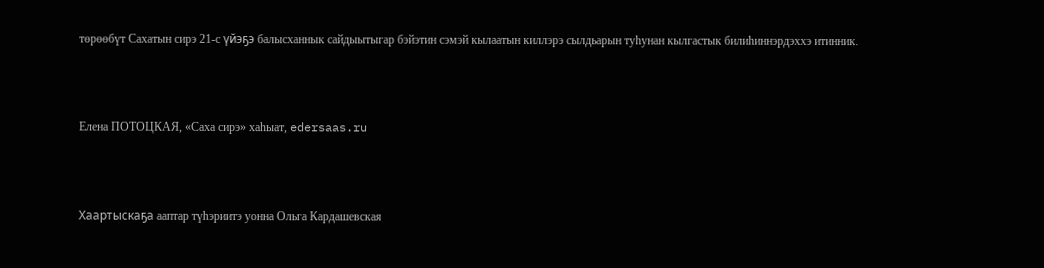төрөөбүт Сахатын сирэ 21-с үйэҕэ балысханнык сайдыытыгар бэйэтин сэмэй кылаатын киллэрэ сылдьарын туһунан кылгастык билиһиннэрдэххэ итинник.



Елена ПОТОЦКАЯ, «Саха сирэ» хаһыат, edersaas.ru



Хаартыскаҕа ааптар түһэриитэ уонна Ольга Кардашевская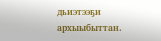дьиэтээҕи архыыбыттан.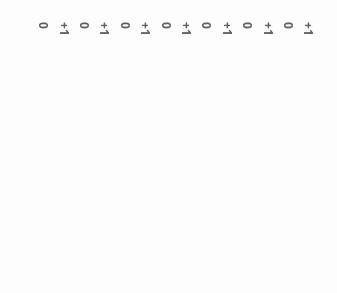+1
0
+1
0
+1
0
+1
0
+1
0
+1
0
+1
0